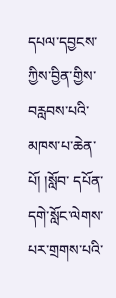དཔལ་དབྱངས་ཀྱིས་བྱིན་གྱིས་བརླབས་པའི་མཁས་པ་ཆེན་པོ། །སློབ་ དཔོན་དགེ་སློང་ལེགས་པར་གྲགས་པའི་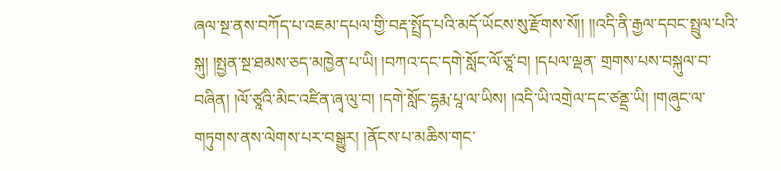ཞལ་སྔ་ནས་བཀོད་པ་འཇམ་དཔལ་གྱི་བརྡ་སྤྲོད་པའི་མདོ་ཡོངས་སུ་རྫོགས་སོ།། །།འདི་ནི་རྒྱལ་དབང་སྤྲུལ་པའི་སྐུ། །སྤྱན་སྔ་ཐམས་ཅད་མཁྱེན་པ་ཡི། །བཀའ་དང་དགེ་སློང་ལོ་ཙཱ་བ། །དཔལ་ལྡན་ གྲགས་པས་བསྐུལ་བ་བཞིན། །ལོ་ཙཱའི་མིང་འཛིན་ཞྭ་ལུ་བ། །དགེ་སློང་དྷརྨ་པཱ་ལ་ཡིས། །འདི་ཡི་འགྲེལ་དང་ཙནྡྲ་ཡི། །གཞུང་ལ་གཏུགས་ནས་ལེགས་པར་བསྒྱུར། །ནོངས་པ་མཆིས་གང་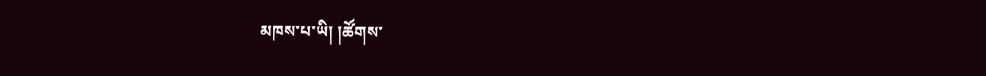མཁས་པ་ཡི། །ཚོགས་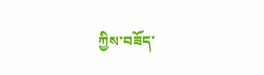ཀྱིས་བཟོད་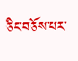ཅིང་བཅོས་པར་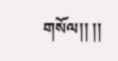གསོལ།། །།